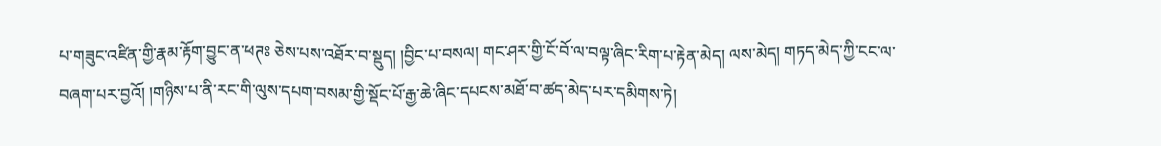པ་གཟུང་འཛིན་གྱི་རྣམ་རྟོག་བྱུང་ན་ཕཊཿ ཅེས་པས་འཐོར་བ་སྡུད། །བྱིང་པ་བསལ། གང་ཤར་གྱི་ངོ་བོ་ལ་བལྟ་ཞིང་རིག་པ་རྟེན་མེད། ལས་མེད། གཏད་མེད་ཀྱི་ངང་ལ་བཞག་པར་བྱའོ། །གཉིས་པ་ནི་རང་གི་ལུས་དཔག་བསམ་གྱི་སྡོང་པོ་རྒྱ་ཆེ་ཞིང་དཔངས་མཐོ་བ་ཚད་མེད་པར་དམིགས་ཏེ།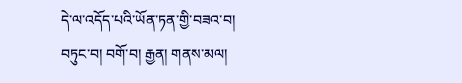དེ་ལ་འདོད་པའི་ཡོན་ཏན་གྱི་བཟའ་བ། བཏུང་བ། བགོ་བ། རྒྱན། གནས་མལ།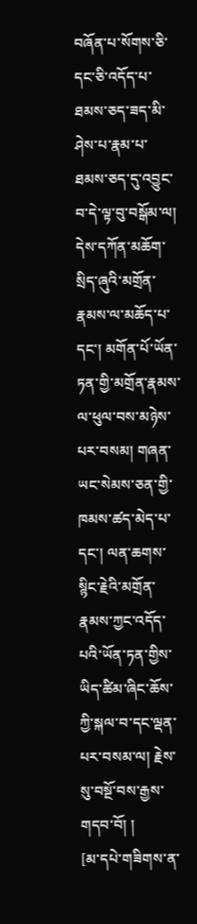བཞོན་པ་སོགས་ཅི་དང་ཅི་འདོད་པ་ཐམས་ཅད་ཟད་མི་ཤེས་པ་རྣམ་པ་ཐམས་ཅད་དུ་འབྱུང་བ་དེ་ལྟ་བུ་བསྒོམ་ལ། དེས་དཀོན་མཆོག་སྲིད་ཞུའི་མགྲོན་རྣམས་ལ་མཆོད་པ་དང་། མགོན་པོ་ཡོན་ཏན་གྱི་མགྲོན་རྣམས་ལ་ཕུལ་བས་མཉེས་པར་བསམ། གཞན་ཡང་སེམས་ཅན་གྱི་ཁམས་ཚད་མེད་པ་དང་། ལན་ཆགས་སྙིང་རྗེའི་མགྲོན་རྣམས་ཀྱང་འདོད་པའི་ཡོན་ཏན་གྱིས་ཡིད་ཚིམ་ཞིང་ཆོས་ཀྱི་སྐལ་བ་དང་ལྡན་པར་བསམ་ལ། རྗེས་སུ་བསྔོ་བས་རྒྱས་གདབ་བོ། །
[མ་དཔེ་གཟིགས་ན་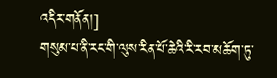འདིར་གནོན།]
གསུམ་པ་ནི་རང་གི་ལུས་རིན་པོ་ཆེའི་རི་རབ་མཆོག་ཏུ་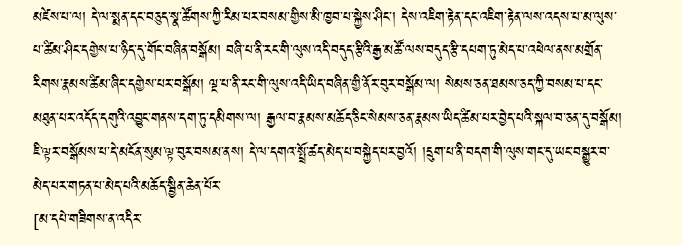མཛེས་པ་ལ། དེ་ལ་སྨན་དང་བཅུད་སྣ་ཚོགས་ཀྱི་རིམ་པར་བསམ་གྱིས་མི་ཁྱབ་པ་སྐྱེས་ཤིང་། དེས་འཇིག་རྟེན་དང་འཇིག་རྟེན་ལས་འདས་པ་མ་ལུས་པ་ཚིམ་ཤིང་དགྱེས་པ་ཉིད་དུ་གོང་བཞིན་བསྒོམ། བཞི་པ་ནི་རང་གི་ལུས་འདི་བདུད་རྩིའི་རྒྱ་མཚོ་ལས་བདུད་རྩི་དཔག་ཏུ་མེད་པ་འཕེལ་ནས་མགྲོན་རིགས་རྣམས་ཚིམ་ཞིང་དགྱེས་པར་བསྒོམ། ལྔ་པ་ནི་རང་གི་ལུས་འདི་ཡིད་བཞིན་གྱི་ནོར་བུར་བསྒོམ་ལ། སེམས་ཅན་ཐམས་ཅད་ཀྱི་བསམ་པ་དང་མཐུན་པར་འདོད་དགུའི་འབྱུང་གནས་དག་ཏུ་དམིགས་ལ། རྒྱལ་བ་རྣམས་མཆོད་ཅིང་སེམས་ཅན་རྣམས་ཡིད་ཚིམ་པར་བྱེད་པའི་སྐལ་བ་ཅན་དུ་བསྒོམ། ཇི་ལྟར་བསྒོམས་པ་དེ་མངོན་སུམ་ལྟ་བུར་བསམ་ནས། དེ་ལ་དགའ་སྤྲོ་ཚད་མེད་པ་བསྐྱེད་པར་བྱའོ། །དྲུག་པ་ནི་བདག་གི་ལུས་གང་དུ་ཡང་བསྒྱུར་བ་མེད་པར་གཏན་པ་མེད་པའི་མཆོད་སྦྱིན་ཆེན་པོར་
[མ་དཔེ་གཟིགས་ན་འདིར་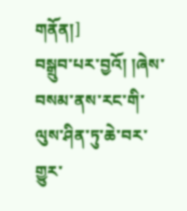གནོན།]
བསྒྲུབ་པར་བྱའོ། །ཞེས་བསམ་ནས་རང་གི་ལུས་ཤིན་ཏུ་ཆེ་བར་གྱུར་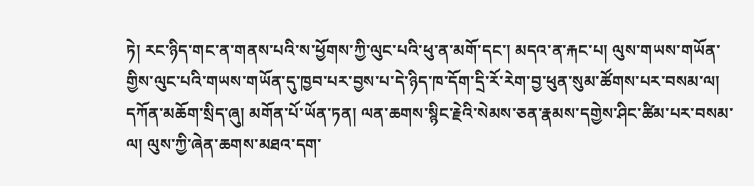ཏེ། རང་ཉིད་གང་ན་གནས་པའི་ས་ཕྱོགས་ཀྱི་ལུང་པའི་ཕུ་ན་མགོ་དང་། མདའ་ན་རྐང་པ། ལུས་གཡས་གཡོན་གྱིས་ལུང་པའི་གཡས་གཡོན་དུ་ཁྱབ་པར་བྱས་པ་དེ་ཉིད་ཁ་དོག་དྲི་རོ་རེག་བྱ་ཕུན་སུམ་ཚོགས་པར་བསམ་ལ། དཀོན་མཆོག་སྲིད་ཞུ། མགོན་པོ་ཡོན་ཏན། ལན་ཆགས་སྙིང་རྗེའི་སེམས་ཅན་རྣམས་དགྱེས་ཤིང་ཚིམ་པར་བསམ་ལ། ལུས་ཀྱི་ཞེན་ཆགས་མཐའ་དག་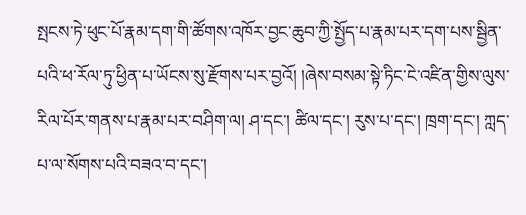སྤངས་ཏེ་ཕུང་པོ་རྣམ་དག་གི་ཚོགས་འཁོར་བྱང་ཆུབ་ཀྱི་སྤྱོད་པ་རྣམ་པར་དག་པས་སྦྱིན་པའི་ཕ་རོལ་ཏུ་ཕྱིན་པ་ཡོངས་སུ་རྫོགས་པར་བྱའོ། །ཞེས་བསམ་སྟེ་ཏིང་ངེ་འཛིན་གྱིས་ལུས་རིལ་པོར་གནས་པ་རྣམ་པར་བཤིག་ལ། ཤ་དང་། ཚིལ་དང་། རུས་པ་དང་། ཁྲག་དང་། ཀླད་པ་ལ་སོགས་པའི་བཟའ་བ་དང་།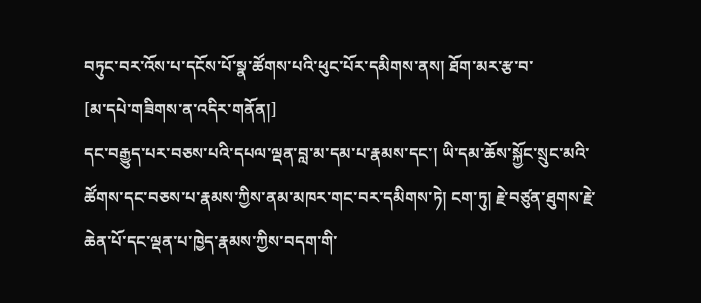བཏུང་བར་འོས་པ་དངོས་པོ་སྣ་ཚོགས་པའི་ཕུང་པོར་དམིགས་ནས། ཐོག་མར་རྩ་བ་
[མ་དཔེ་གཟིགས་ན་འདིར་གནོན།]
དང་བརྒྱུད་པར་བཅས་པའི་དཔལ་ལྡན་བླ་མ་དམ་པ་རྣམས་དང་། ཡི་དམ་ཆོས་སྐྱོང་སྲུང་མའི་ཚོགས་དང་བཅས་པ་རྣམས་ཀྱིས་ནམ་མཁར་གང་བར་དམིགས་ཏེ། ངག་ཏུ། རྗེ་བཙུན་ཐུགས་རྗེ་ཆེན་པོ་དང་ལྡན་པ་ཁྱེད་རྣམས་ཀྱིས་བདག་གི་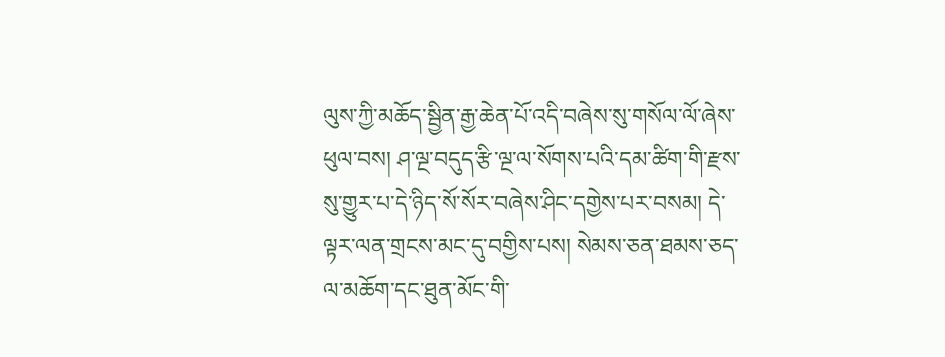ལུས་ཀྱི་མཆོད་སྦྱིན་རྒྱ་ཆེན་པོ་འདི་བཞེས་སུ་གསོལ་ལོ་ཞེས་ཕུལ་བས། ཤ་ལྔ་བདུད་རྩི་ལྔ་ལ་སོགས་པའི་དམ་ཚིག་གི་རྫས་སུ་གྱུར་པ་དེ་ཉིད་སོ་སོར་བཞེས་ཤིང་དགྱེས་པར་བསམ། དེ་ལྟར་ལན་གྲངས་མང་དུ་བགྱིས་པས། སེམས་ཅན་ཐམས་ཅད་ལ་མཆོག་དང་ཐུན་མོང་གི་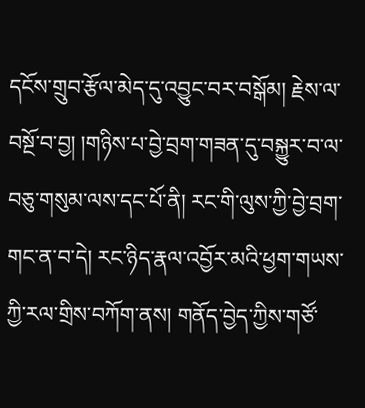དངོས་གྲུབ་རྩོལ་མེད་དུ་འབྱུང་བར་བསྒོམ། རྗེས་ལ་བསྔོ་བ་བྱ། །གཉིས་པ་བྱེ་བྲག་གཟན་དུ་བསྐྱུར་བ་ལ་བཅུ་གསུམ་ལས་དང་པོ་ནི། རང་གི་ལུས་ཀྱི་བྱེ་བྲག་གང་ན་བ་དེ། རང་ཉིད་རྣལ་འབྱོར་མའི་ཕྱག་གཡས་ཀྱི་རལ་གྲིས་བཀོག་ནས། གནོད་བྱེད་ཀྱིས་གཙོ་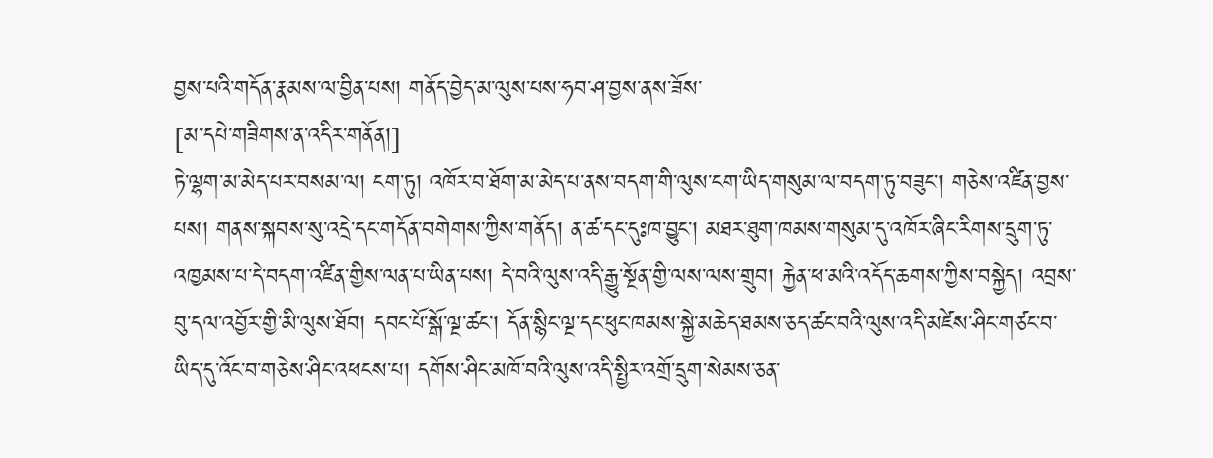བྱས་པའི་གདོན་རྣམས་ལ་བྱིན་པས། གནོད་བྱེད་མ་ལུས་པས་ཧབ་ཤ་བྱས་ནས་ཟོས་
[མ་དཔེ་གཟིགས་ན་འདིར་གནོན།]
ཏེ་ལྷག་མ་མེད་པར་བསམ་ལ། ངག་ཏུ། འཁོར་བ་ཐོག་མ་མེད་པ་ནས་བདག་གི་ལུས་ངག་ཡིད་གསུམ་ལ་བདག་ཏུ་བཟུང་། གཅེས་འཛིན་བྱས་པས། གནས་སྐབས་སུ་འདྲེ་དང་གདོན་བགེགས་ཀྱིས་གནོད། ན་ཚ་དང་དུཿཁ་བྱུང་། མཐར་ཐུག་ཁམས་གསུམ་དུ་འཁོར་ཞིང་རིགས་དྲུག་ཏུ་འཁྱམས་པ་དེ་བདག་འཛིན་གྱིས་ལན་པ་ཡིན་པས། དེ་བའི་ལུས་འདི་རྒྱུ་སྔོན་གྱི་ལས་ལས་གྲུབ། རྐྱེན་ཕ་མའི་འདོད་ཆགས་ཀྱིས་བསྐྱེད། འབྲས་བུ་དལ་འབྱོར་གྱི་མི་ལུས་ཐོབ། དབང་པོ་སྒོ་ལྔ་ཚང་། དོན་སྙིང་ལྔ་དང་ཕུང་ཁམས་སྐྱེ་མཆེད་ཐམས་ཅད་ཚང་བའི་ལུས་འདི་མཛེས་ཤིང་གཙང་བ་ཡིད་དུ་འོང་བ་གཅེས་ཤིང་འཕངས་པ། དགོས་ཤིང་མཁོ་བའི་ལུས་འདི་སྤྱིར་འགྲོ་དྲུག་སེམས་ཅན་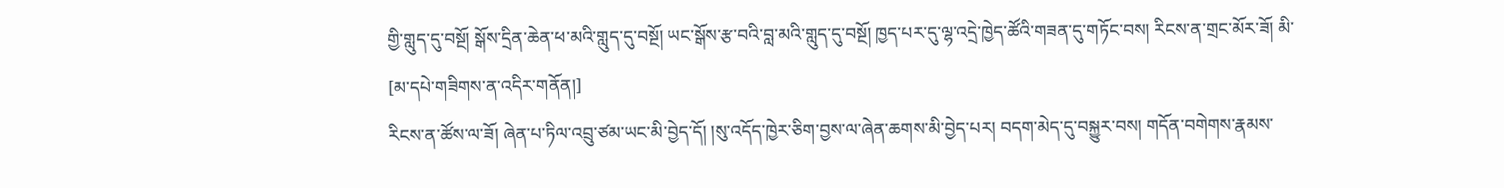གྱི་གླུད་དུ་བསྔོ། སྒོས་དྲིན་ཆེན་ཕ་མའི་གླུད་དུ་བསྔོ། ཡང་སྒོས་རྩ་བའི་བླ་མའི་གླུད་དུ་བསྔོ། ཁྱད་པར་དུ་ལྷ་འདྲེ་ཁྱེད་ཚོའི་གཟན་དུ་གཏོང་བས། རིངས་ན་གྲང་མོར་ཟོ། མི་
[མ་དཔེ་གཟིགས་ན་འདིར་གནོན།]
རིངས་ན་ཚོས་ལ་ཟོ། ཞེན་པ་ཏིལ་འབྲུ་ཙམ་ཡང་མི་བྱེད་དོ། །སུ་འདོད་ཁྱེར་ཅིག་བྱས་ལ་ཞེན་ཆགས་མི་བྱེད་པར། བདག་མེད་དུ་བསྐྱུར་བས། གདོན་བགེགས་རྣམས་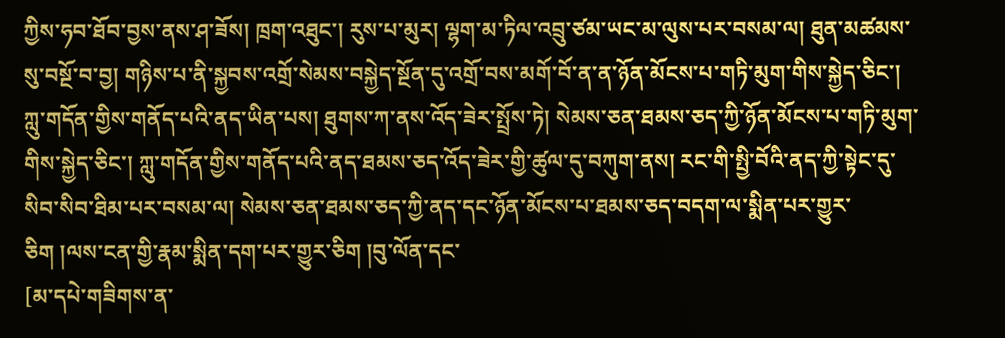ཀྱིས་ཧབ་ཐོབ་བྱས་ནས་ཤ་ཟོས། ཁྲག་འཐུང་། རུས་པ་མུར། ལྷག་མ་ཏིལ་འབྲུ་ཙམ་ཡང་མ་ལུས་པར་བསམ་ལ། ཐུན་མཚམས་སུ་བསྔོ་བ་བྱ། གཉིས་པ་ནི་སྐྱབས་འགྲོ་སེམས་བསྐྱེད་སྔོན་དུ་འགྲོ་བས་མགོ་བོ་ན་ན་ཉོན་མོངས་པ་གཏི་མུག་གིས་སྐྱེད་ཅིང་། ཀླུ་གདོན་གྱིས་གནོད་པའི་ནད་ཡིན་པས། ཐུགས་ཀ་ནས་འོད་ཟེར་སྤྲོས་ཏེ། སེམས་ཅན་ཐམས་ཅད་ཀྱི་ཉོན་མོངས་པ་གཏི་མུག་གིས་སྐྱེད་ཅིང་། ཀླུ་གདོན་གྱིས་གནོད་པའི་ནད་ཐམས་ཅད་འོད་ཟེར་གྱི་ཚུལ་དུ་བཀུག་ནས། རང་གི་སྤྱི་བོའི་ནད་ཀྱི་སྟེང་དུ་སིབ་སིབ་ཐིམ་པར་བསམ་ལ། སེམས་ཅན་ཐམས་ཅད་ཀྱི་ནད་དང་ཉོན་མོངས་པ་ཐམས་ཅད་བདག་ལ་སྨིན་པར་གྱུར་ཅིག །ལས་ངན་གྱི་རྣམ་སྨིན་དག་པར་གྱུར་ཅིག །བུ་ལོན་དང་
[མ་དཔེ་གཟིགས་ན་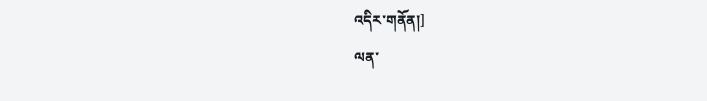འདིར་གནོན།]
ལན་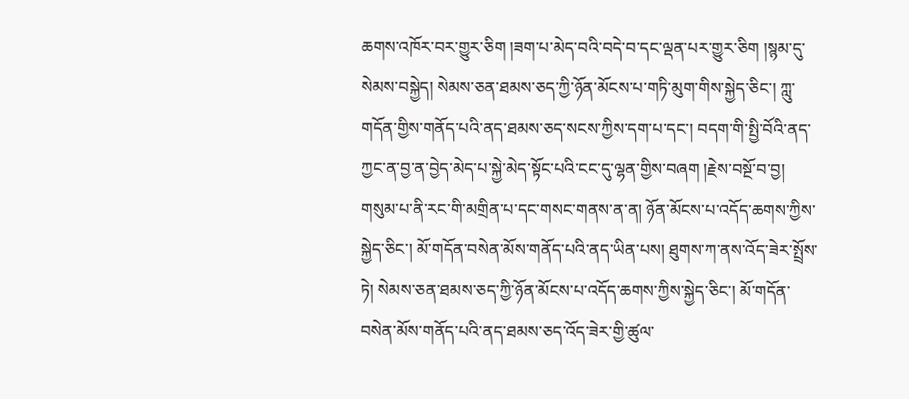ཆགས་འཁོར་བར་གྱུར་ཅིག །ཟག་པ་མེད་བའི་བདེ་བ་དང་ལྡན་པར་གྱུར་ཅིག །སྙམ་དུ་སེམས་བསྐྱེད། སེམས་ཅན་ཐམས་ཅད་ཀྱི་ཉོན་མོངས་པ་གཏི་མུག་གིས་སྐྱེད་ཅིང་། ཀླུ་གདོན་གྱིས་གནོད་པའི་ནད་ཐམས་ཅད་སངས་ཀྱིས་དག་པ་དང་། བདག་གི་སྤྱི་བོའི་ནད་ཀྱང་ན་བྱ་ན་བྱེད་མེད་པ་སྐྱེ་མེད་སྟོང་པའི་ངང་དུ་ལྷན་གྱིས་བཞག །རྗེས་བསྔོ་བ་བྱ། གསུམ་པ་ནི་རང་གི་མགྲིན་པ་དང་གསང་གནས་ན་ན། ཉོན་མོངས་པ་འདོད་ཆགས་ཀྱིས་སྐྱེད་ཅིང་། མོ་གདོན་བསེན་མོས་གནོད་པའི་ནད་ཡིན་པས། ཐུགས་ཀ་ནས་འོད་ཟེར་སྤྲོས་ཏེ། སེམས་ཅན་ཐམས་ཅད་ཀྱི་ཉོན་མོངས་པ་འདོད་ཆགས་ཀྱིས་སྐྱེད་ཅིང་། མོ་གདོན་བསེན་མོས་གནོད་པའི་ནད་ཐམས་ཅད་འོད་ཟེར་གྱི་ཚུལ་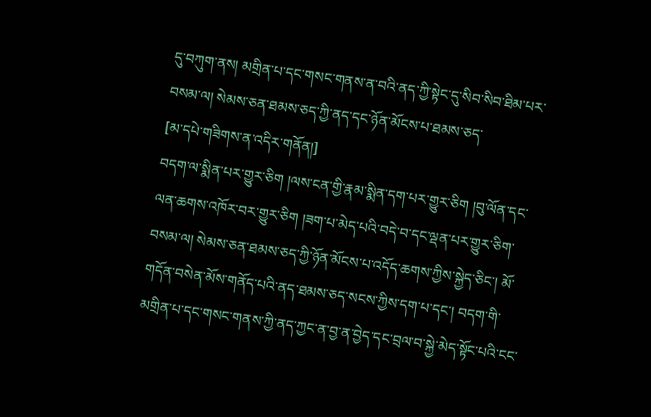དུ་བཀུག་ནས། མགྲིན་པ་དང་གསང་གནས་ན་བའི་ནད་ཀྱི་སྟེང་དུ་སིབ་སིབ་ཐིམ་པར་བསམ་ལ། སེམས་ཅན་ཐམས་ཅད་ཀྱི་ནད་དང་ཉོན་མོངས་པ་ཐམས་ཅད་
[མ་དཔེ་གཟིགས་ན་འདིར་གནོན།]
བདག་ལ་སྨིན་པར་གྱུར་ཅིག །ལས་ངན་གྱི་རྣམ་སྨིན་དག་པར་གྱུར་ཅིག །བུ་ལོན་དང་ལན་ཆགས་འཁོར་བར་གྱུར་ཅིག །ཟག་པ་མེད་པའི་བདེ་བ་དང་ལྡན་པར་གྱུར་ཅིག་བསམ་ལ། སེམས་ཅན་ཐམས་ཅད་ཀྱི་ཉོན་མོངས་པ་འདོད་ཆགས་ཀྱིས་སྐྱེད་ཅིང་། མོ་གདོན་བསེན་མོས་གནོད་པའི་ནད་ཐམས་ཅད་སངས་ཀྱིས་དག་པ་དང་། བདག་གི་མགྲིན་པ་དང་གསང་གནས་ཀྱི་ནད་ཀྱང་ན་བྱ་ན་བྱེད་དང་བྲལ་བ་སྐྱེ་མེད་སྟོང་པའི་ངང་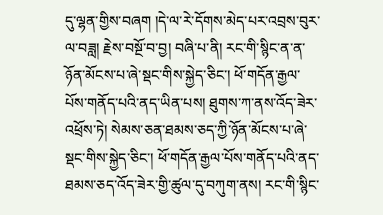དུ་ལྷན་གྱིས་བཞག །དེ་ལ་རེ་དོགས་མེད་པར་འབྲས་བུར་ལ་བཟླ། རྗེས་བསྔོ་བ་བྱ། བཞི་པ་ནི། རང་གི་སྙིང་ན་ན་ཉོན་མོངས་པ་ཞེ་སྡང་གིས་སྐྱེད་ཅིང་། ཕོ་གདོན་རྒྱལ་པོས་གནོད་པའི་ནད་ཡིན་པས། ཐུགས་ཀ་ནས་འོད་ཟེར་འཕྲོས་ཏེ། སེམས་ཅན་ཐམས་ཅད་ཀྱི་ཉོན་མོངས་པ་ཞེ་སྡང་གིས་སྐྱེད་ཅིང་། ཕོ་གདོན་རྒྱལ་པོས་གནོད་པའི་ནད་ཐམས་ཅད་འོད་ཟེར་གྱི་ཚུལ་དུ་བཀུག་ནས། རང་གི་སྙིང་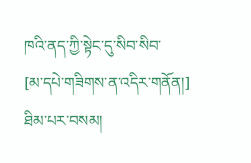ཁའི་ནད་ཀྱི་སྟེང་དུ་སིབ་སིབ་
[མ་དཔེ་གཟིགས་ན་འདིར་གནོན།]
ཐིམ་པར་བསམ།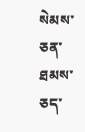སེམས་ཅན་ཐམས་ཅད་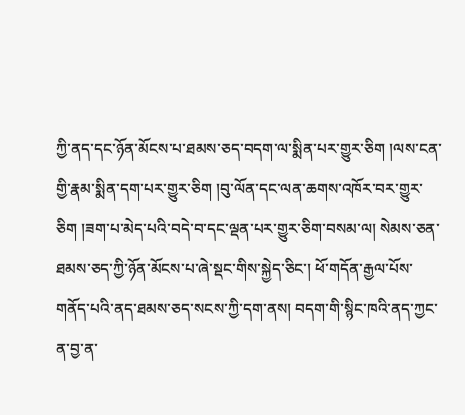ཀྱི་ནད་དང་ཉོན་མོངས་པ་ཐམས་ཅད་བདག་ལ་སྨིན་པར་གྱུར་ཅིག །ལས་ངན་གྱི་རྣམ་སྨིན་དག་པར་གྱུར་ཅིག །བུ་ལོན་དང་ལན་ཆགས་འཁོར་བར་གྱུར་ཅིག །ཟག་པ་མེད་པའི་བདེ་བ་དང་ལྡན་པར་གྱུར་ཅིག་བསམ་ལ། སེམས་ཅན་ཐམས་ཅད་ཀྱི་ཉོན་མོངས་པ་ཞེ་སྡང་གིས་སྐྱེད་ཅིང་། ཕོ་གདོན་རྒྱལ་པོས་གནོད་པའི་ནད་ཐམས་ཅད་སངས་ཀྱི་དག་ནས། བདག་གི་སྙིང་ཁའི་ནད་ཀྱང་ན་བྱ་ན་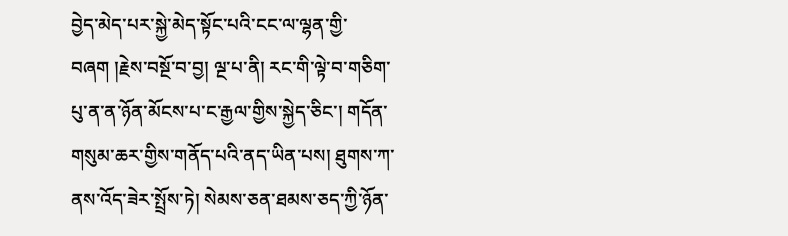བྱེད་མེད་པར་སྐྱེ་མེད་སྟོང་པའི་ངང་ལ་ལྷན་གྱི་བཞག །རྗེས་བསྔོ་བ་བྱ། ལྔ་པ་ནི། རང་གི་ལྟེ་བ་གཅིག་པུ་ན་ན་ཉོན་མོངས་པ་ང་རྒྱལ་གྱིས་སྐྱེད་ཅིང་། གདོན་གསུམ་ཆར་གྱིས་གནོད་པའི་ནད་ཡིན་པས། ཐུགས་ཀ་ནས་འོད་ཟེར་སྤྲོས་ཏེ། སེམས་ཅན་ཐམས་ཅད་ཀྱི་ཉོན་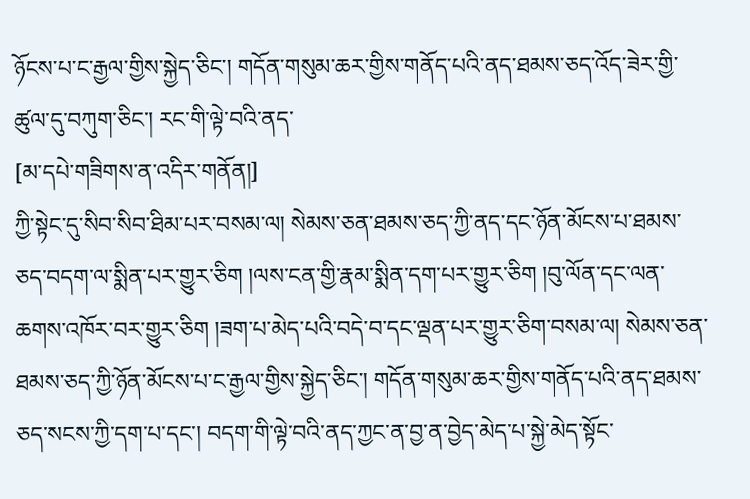ཉོངས་པ་ང་རྒྱལ་གྱིས་སྐྱེད་ཅིང་། གདོན་གསུམ་ཆར་གྱིས་གནོད་པའི་ནད་ཐམས་ཅད་འོད་ཟེར་གྱི་ཚུལ་དུ་བཀུག་ཅིང་། རང་གི་ལྟེ་བའི་ནད་
[མ་དཔེ་གཟིགས་ན་འདིར་གནོན།]
ཀྱི་སྟེང་དུ་སིབ་སིབ་ཐིམ་པར་བསམ་ལ། སེམས་ཅན་ཐམས་ཅད་ཀྱི་ནད་དང་ཉོན་མོངས་པ་ཐམས་ཅད་བདག་ལ་སྨིན་པར་གྱུར་ཅིག །ལས་ངན་གྱི་རྣམ་སྨིན་དག་པར་གྱུར་ཅིག །བུ་ལོན་དང་ལན་ཆགས་འཁོར་བར་གྱུར་ཅིག །ཟག་པ་མེད་པའི་བདེ་བ་དང་ལྡན་པར་གྱུར་ཅིག་བསམ་ལ། སེམས་ཅན་ཐམས་ཅད་ཀྱི་ཉོན་མོངས་པ་ང་རྒྱལ་གྱིས་སྐྱེད་ཅིང་། གདོན་གསུམ་ཆར་གྱིས་གནོད་པའི་ནད་ཐམས་ཅད་སངས་ཀྱི་དག་པ་དང་། བདག་གི་ལྟེ་བའི་ནད་ཀྱང་ན་བྱ་ན་བྱེད་མེད་པ་སྐྱེ་མེད་སྟོང་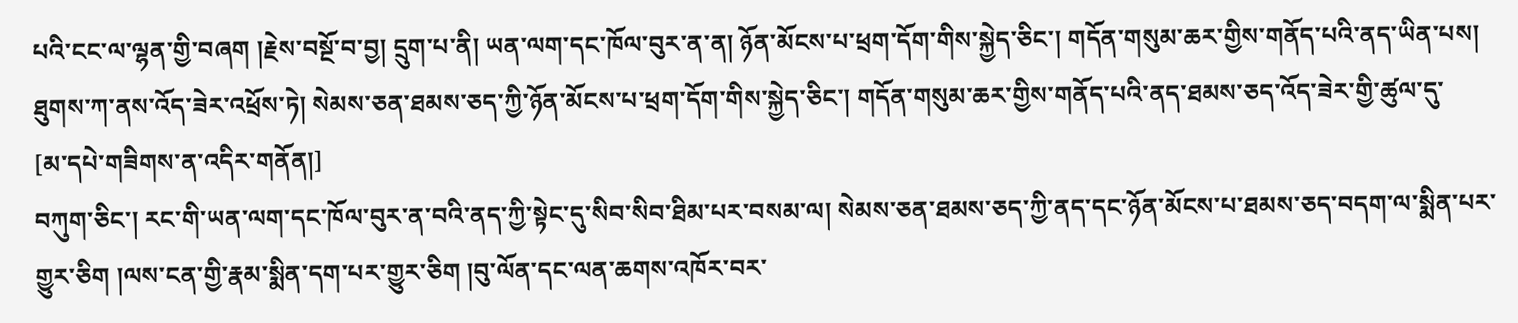པའི་ངང་ལ་ལྷན་གྱི་བཞག །རྗེས་བསྔོ་བ་བྱ། དྲུག་པ་ནི། ཡན་ལག་དང་ཁོལ་བུར་ན་ན། ཉོན་མོངས་པ་ཕྲག་དོག་གིས་སྐྱེད་ཅིང་། གདོན་གསུམ་ཆར་གྱིས་གནོད་པའི་ནད་ཡིན་པས། ཐུགས་ཀ་ནས་འོད་ཟེར་འཕྲོས་ཏེ། སེམས་ཅན་ཐམས་ཅད་ཀྱི་ཉོན་མོངས་པ་ཕྲག་དོག་གིས་སྐྱེད་ཅིང་། གདོན་གསུམ་ཆར་གྱིས་གནོད་པའི་ནད་ཐམས་ཅད་འོད་ཟེར་གྱི་ཚུལ་དུ་
[མ་དཔེ་གཟིགས་ན་འདིར་གནོན།]
བཀུག་ཅིང་། རང་གི་ཡན་ལག་དང་ཁོལ་བུར་ན་བའི་ནད་ཀྱི་སྟེང་དུ་སིབ་སིབ་ཐིམ་པར་བསམ་ལ། སེམས་ཅན་ཐམས་ཅད་ཀྱི་ནད་དང་ཉོན་མོངས་པ་ཐམས་ཅད་བདག་ལ་སྨིན་པར་གྱུར་ཅིག །ལས་ངན་གྱི་རྣམ་སྨིན་དག་པར་གྱུར་ཅིག །བུ་ལོན་དང་ལན་ཆགས་འཁོར་བར་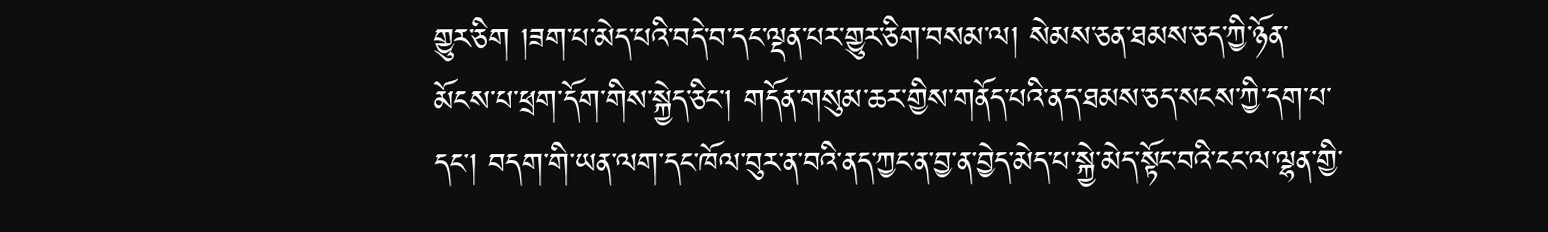གྱུར་ཅིག །ཟག་པ་མེད་པའི་བདེ་བ་དང་ལྡན་པར་གྱུར་ཅིག་བསམ་ལ། སེམས་ཅན་ཐམས་ཅད་ཀྱི་ཉོན་མོངས་པ་ཕྲག་དོག་གིས་སྐྱེད་ཅིང་། གདོན་གསུམ་ཆར་གྱིས་གནོད་པའི་ནད་ཐམས་ཅད་སངས་ཀྱི་དག་པ་དང་། བདག་གི་ཡན་ལག་དང་ཁོལ་བུར་ན་བའི་ནད་ཀྱང་ན་བྱ་ན་བྱེད་མེད་པ་སྐྱེ་མེད་སྟོང་བའི་ངང་ལ་ལྷན་གྱི་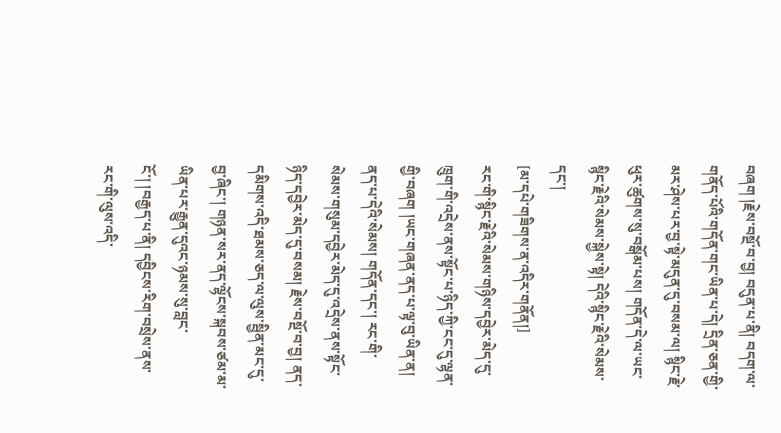བཞག །རྗེས་བསྔོ་བ་བྱ། བདུན་པ་ནི། བདག་ལ་གནོད་པོའི་གདོན་གང་ཡིན་པ་དེ། དྲིན་ཅན་གྱི་མར་ཤེས་པར་བྱ་སྟེ་མདུན་དུ་བསམ་ལ། སྙིང་རྗེ་ཕུར་ཚུགས་སུ་བསྒོམ་པས། གདོན་དེ་ལ་ཡང་སྙིང་རྗེའི་སེམས་སྐྱེས་སྟེ། དེའི་སྙིང་རྗེའི་སེམས་དང་།
[མ་དཔེ་གཟིགས་ན་འདིར་གནོན།]
རང་གི་སྙིང་རྗེའི་སེམས་གཉིས་དབྱེར་མེད་དུ་ཁྲུག་གི་འདྲེས་ནས་སྟོང་པ་ཉིད་ཀྱི་ངང་དུ་ལྷན་གྱི་བཞག །ཡང་གཞན་ནད་པ་ལྟ་བུ་ཡིན་ན། ནད་པ་དེའི་སེམས། གདོན་དང་། རང་གི་སེམས་གསུམ་དབྱེར་མེད་དུ་འདྲེས་ནས་སྟོང་ཉིད་དབྱེར་མེད་དུ་བསམ། རྗེས་བསྔོ་བ་བྱ། ནད་དམིགས་འདི་ཐམས་ཅད་ལ་ལུས་སྦྱིན་མང་དུ་བྱ་ཞིང་། གཉན་སར་ནད་ལྷོངས་སྐབས་ཙམ་མ་ཡིན་པར་རྒྱུན་དུའང་ཉམས་སུ་བླང་ངོ་། །བརྒྱད་པ་ནི། དབྱིངས་རིག་བསྲེས་ནས་རང་གི་ལུས་འདི་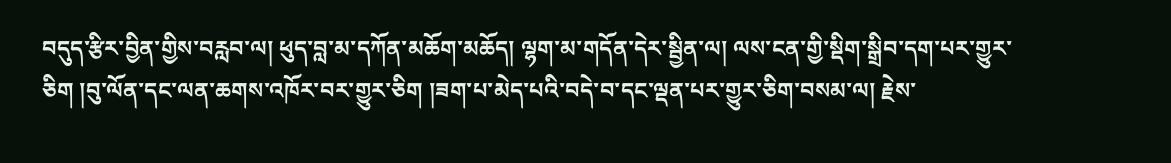བདུད་རྩིར་བྱིན་གྱིས་བརླབ་ལ། ཕུད་བླ་མ་དཀོན་མཆོག་མཆོད། ལྷག་མ་གདོན་དེར་སྦྱིན་ལ། ལས་ངན་གྱི་སྡིག་སྒྲིབ་དག་པར་གྱུར་ཅིག །བུ་ལོན་དང་ལན་ཆགས་འཁོར་བར་གྱུར་ཅིག །ཟག་པ་མེད་པའི་བདེ་བ་དང་ལྡན་པར་གྱུར་ཅིག་བསམ་ལ། རྗེས་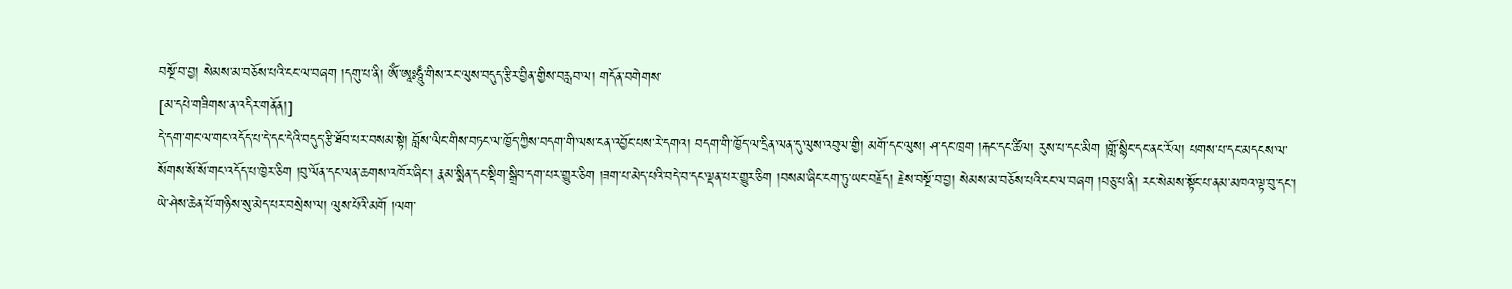བསྔོ་བ་བྱ། སེམས་མ་བཅོས་པའི་ངང་ལ་བཞག །དགུ་པ་ནི། ཨོཾ་ཨཱཿཧཱུྃ་གིས་རང་ལུས་བདུད་རྩིར་བྱིན་གྱིས་བརླབ་ལ། གདོན་བགེགས་
[མ་དཔེ་གཟིགས་ན་འདིར་གནོན།]
དེ་དག་གང་ལ་གང་འདོད་པ་དེ་དང་དེའི་བདུད་རྩི་ཐོབ་པར་བསམ་སྟེ། བློས་ལིང་གིས་བཏང་ལ་ཁྱོད་ཀྱིས་བདག་གི་ལས་ངན་འབྱོང་པས་རེ་དགའ། བདག་གི་ཁྱོད་ལ་དྲིན་ལན་དུ་ལུས་འབུལ་གྱི། མགོ་དང་ལུས། ཤ་དང་ཁྲག །རྐང་དང་ཚིལ། རུས་པ་དང་མིག །གློ་སྙིང་དང་ནང་རོལ། པགས་པ་དང་མདངས་ལ་སོགས་སོ་སོ་གང་འདོད་པ་ཁྱེར་ཅིག །བུ་ལོན་དང་ལན་ཆགས་འཁོར་ཞིང་། རྣམ་སྨིན་དང་སྡིག་སྒྲིབ་དག་པར་གྱུར་ཅིག །ཟག་པ་མེད་པའི་བདེ་བ་དང་ལྡན་པར་གྱུར་ཅིག །བསམ་ཞིང་ངག་ཏུ་ཡང་བརྗོད། རྗེས་བསྔོ་བ་བྱ། སེམས་མ་བཅོས་པའི་ངང་ལ་བཞག །བཅུ་པ་ནི། རང་སེམས་སྟོང་པ་ནམ་མཁའ་ལྟ་བུ་དང་། ཡེ་ཤེས་ཆེན་པོ་གཉིས་སུ་མེད་པར་བསྲེས་ལ། ལུས་པོའི་མགོ །ལག་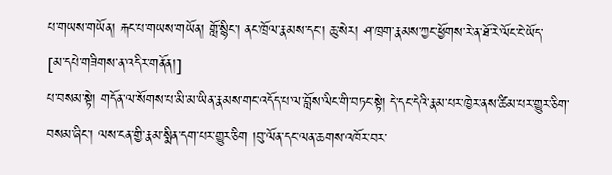པ་གཡས་གཡོན། རྐང་པ་གཡས་གཡོན། གློ་སྙིང་། ནང་ཁྲོལ་རྣམས་དང་། ཆུ་སེར། ཤ་ཁྲག་རྣམས་ཀྱང་ཕྱོགས་རེ་ན་ཐོ་རེ་ལོང་ངེ་ཡོད་
[མ་དཔེ་གཟིགས་ན་འདིར་གནོན།]
པ་བསམ་སྟེ། གདོན་ལ་སོགས་པ་མི་མ་ཡིན་རྣམས་གང་འདོད་པ་ལ་བློས་ལིང་གི་བཏང་སྟེ། དེ་དང་དེའི་རྣམ་པར་ཁྱེར་ནས་ཚིམ་པར་གྱུར་ཅིག་བསམ་ཞིང་། ལས་ངན་གྱི་རྣམ་སྨིན་དག་པར་གྱུར་ཅིག །བུ་ལོན་དང་ལན་ཆགས་འཁོར་བར་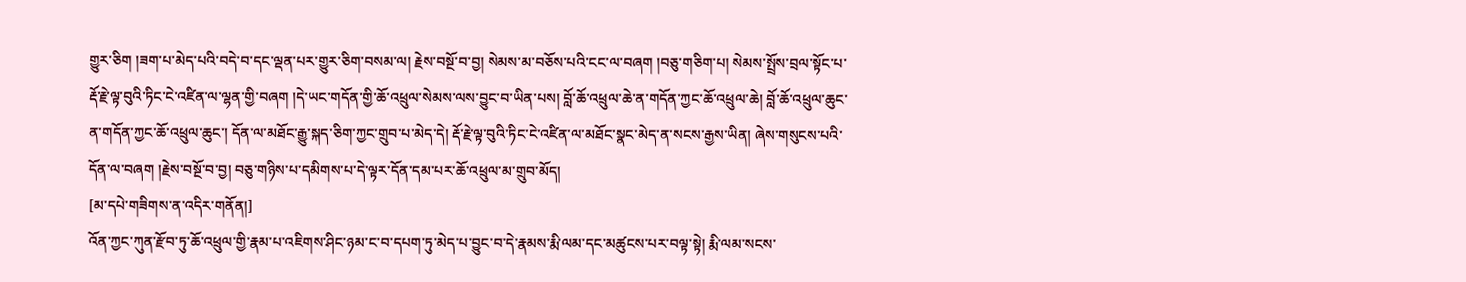གྱུར་ཅིག །ཟག་པ་མེད་པའི་བདེ་བ་དང་ལྡན་པར་གྱུར་ཅིག་བསམ་ལ། རྗེས་བསྔོ་བ་བྱ། སེམས་མ་བཅོས་པའི་ངང་ལ་བཞག །བཅུ་གཅིག་པ། སེམས་སྤྲོས་བྲལ་སྟོང་པ་རྡོ་རྗེ་ལྟ་བུའི་ཏིང་ངེ་འཛིན་ལ་ལྷན་གྱི་བཞག །དེ་ཡང་གདོན་གྱི་ཆོ་འཕྲུལ་སེམས་ལས་བྱུང་བ་ཡིན་པས། བློ་ཆོ་འཕྲུལ་ཆེ་ན་གདོན་ཀྱང་ཆོ་འཕྲུལ་ཆེ། བློ་ཆོ་འཕྲུལ་ཆུང་ན་གདོན་ཀྱང་ཆོ་འཕྲུལ་ཆུང་། དོན་ལ་མཐོང་རྒྱུ་སྐད་ཅིག་ཀྱང་གྲུབ་པ་མེད་དེ། རྡོ་རྗེ་ལྟ་བུའི་ཏིང་ངེ་འཛིན་ལ་མཐོང་སྣང་མེད་ན་སངས་རྒྱས་ཡིན། ཞེས་གསུངས་པའི་དོན་ལ་བཞག །རྗེས་བསྔོ་བ་བྱ། བཅུ་གཉིས་པ་དམིགས་པ་དེ་ལྟར་དོན་དམ་པར་ཆོ་འཕྲུལ་མ་གྲུབ་མོད།
[མ་དཔེ་གཟིགས་ན་འདིར་གནོན།]
འོན་ཀྱང་ཀུན་རྫོབ་ཏུ་ཆོ་འཕྲུལ་གྱི་རྣམ་པ་འཇིགས་ཤིང་ཉམ་ང་བ་དཔག་ཏུ་མེད་པ་བྱུང་བ་དེ་རྣམས་རྨི་ལམ་དང་མཚུངས་པར་བལྟ་སྟེ། རྨི་ལམ་སངས་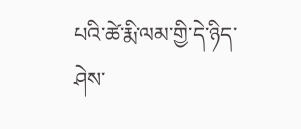པའི་ཚེ་རྨི་ལམ་གྱི་དེ་ཉིད་ཤེས་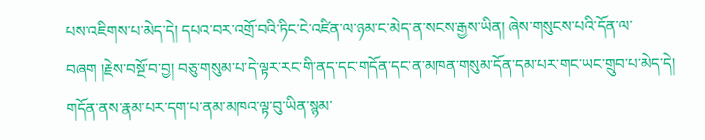པས་འཇིགས་པ་མེད་དེ། དཔའ་བར་འགྲོ་བའི་ཏིང་ངེ་འཛིན་ལ་ཉམ་ང་མེད་ན་སངས་རྒྱས་ཡིན། ཞེས་གསུངས་པའི་དོན་ལ་བཞག །རྗེས་བསྔོ་བ་བྱ། བཅུ་གསུམ་པ་དེ་ལྟར་རང་གི་ནད་དང་གདོན་དང་ན་མཁན་གསུམ་དོན་དམ་པར་གང་ཡང་གྲུབ་པ་མེད་དེ། གདོན་ནས་རྣམ་པར་དག་པ་ནམ་མཁའ་ལྟ་བུ་ཡིན་སྙམ་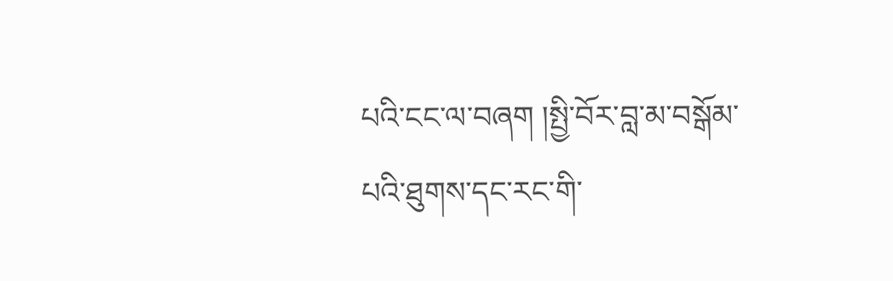པའི་ངང་ལ་བཞག །སྤྱི་བོར་བླ་མ་བསྒོམ་པའི་ཐུགས་དང་རང་གི་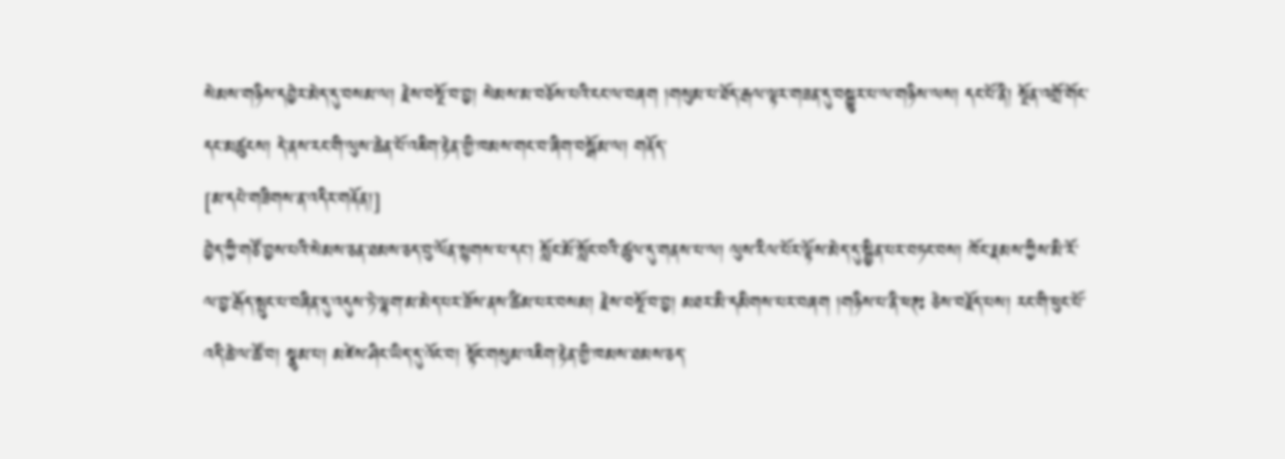སེམས་གཉིས་དབྱེར་མེད་དུ་བསམ་ལ། རྗེས་བསྔོ་བ་བྱ། སེམས་མ་བཅོས་པའི་ངང་ལ་བཞག །གསུམ་པ་ཐོད་རྒལ་ལྟར་གཟན་དུ་བསྐྱུར་པ་ལ་གཉིས་ལས། དང་པོ་ནི། སྔོན་འགྲོ་གོང་དང་མཚུངས། དེ་ནས་རང་གི་ལུས་ཆེན་པོ་འཇིག་རྟེན་གྱི་ཁམས་གང་བ་ཞིག་བསྒོམ་ལ། གནོད་
[མ་དཔེ་གཟིགས་ན་འདིར་གནོན།]
བྱེད་ཀྱི་གཙོ་བྱས་པའི་སེམས་ཅན་ཐམས་ཅད་བུ་ལོན་སྙགས་པ་དང་། སློང་མོ་སློང་བའི་ཚུལ་དུ་གནས་པ་ལ། ལུས་རིལ་པོར་ལྟོས་མེད་དུ་སྦྱིན་པར་བཏང་བས། ཁོང་རྣམས་ཀྱིས་མི་རོ་ལ་བྱ་རྒོད་སྤུང་པ་བཞིན་དུ་འདུས་ཏེ་ལྷག་མ་མེད་པར་ཟོས་ནས་ཚིམ་པར་བསམ། རྗེས་བསྔོ་བ་བྱ། མཐར་མི་དམིགས་པར་བཞག །གཉིས་པ་ནི་ཕཊཿ ཅེས་བརྗོད་པས། རང་གི་ཕུང་པོ་འདི་ཆེ་ལ་ཚོ་བ། སྣུམ་པ། མཛེས་ཤིང་ཡིད་དུ་འོང་བ། སྟོང་གསུམ་འཇིག་རྟེན་གྱི་ཁམས་ཐམས་ཅད་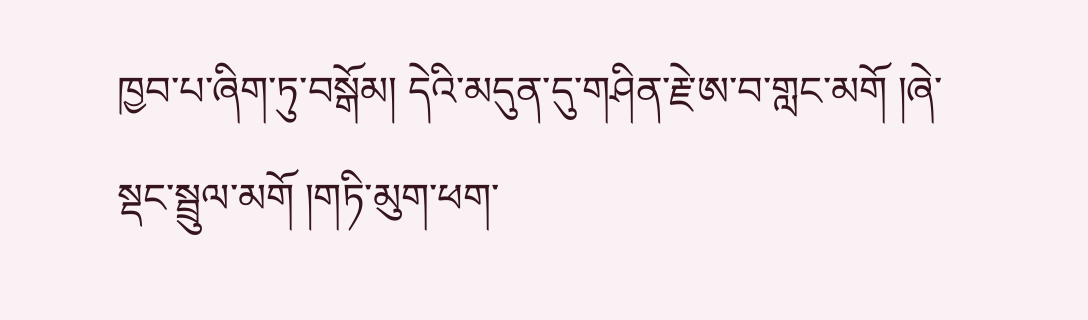ཁྱབ་པ་ཞིག་ཏུ་བསྒོམ། དེའི་མདུན་དུ་གཤིན་རྗེ་ཨ་བ་གླང་མགོ །ཞེ་སྡང་སྦྲུལ་མགོ །གཏི་མུག་ཕག་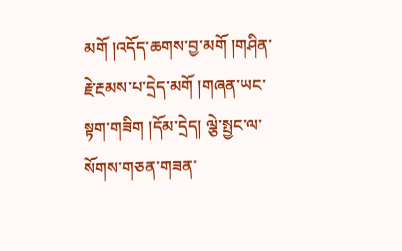མགོ །འདོད་ཆགས་བྱ་མགོ །གཤིན་རྗེ་རྔམས་པ་དྲེད་མགོ །གཞན་ཡང་སྟག་གཟིག །དོམ་དྲེད། ལྕེ་སྤྱང་ལ་སོགས་གཅན་གཟན་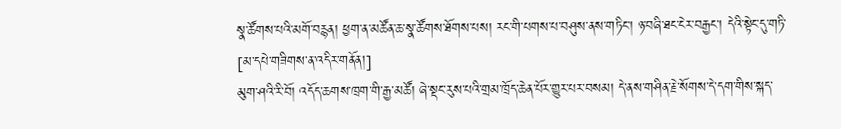སྣ་ཚོགས་པའི་མགོ་བརྙན། ཕྱག་ན་མཚོན་ཆ་སྣ་ཚོགས་ཐོགས་པས། རང་གི་པགས་པ་བཤུས་ནས་གཏིང་། ཉ་བཞི་ཐང་ངེར་བརྒྱང་། དེའི་སྟེང་དུ་གཏི་
[མ་དཔེ་གཟིགས་ན་འདིར་གནོན།]
མུག་ཤའི་རི་བོ། འདོད་ཆགས་ཁྲག་གི་རྒྱ་མཚོ། ཞེ་སྡང་རུས་པའི་གྲམ་ཁྲོད་ཆེན་པོར་གྱུར་པར་བསམ། དེ་ནས་གཤིན་རྗེ་སོགས་དེ་དག་གིས་སྐད་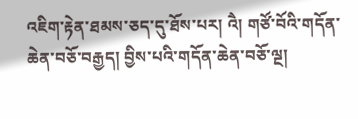འཇིག་རྟེན་ཐམས་ཅད་དུ་ཐོས་པར། འཻ། གཙོ་བོའི་གདོན་ཆེན་བཅོ་བརྒྱད། བྱིས་པའི་གདོན་ཆེན་བཅོ་ལྔ།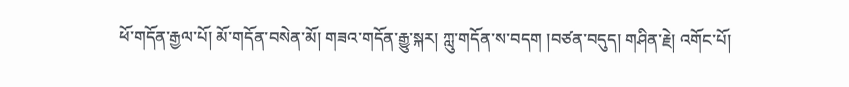ཕོ་གདོན་རྒྱལ་པོ། མོ་གདོན་བསེན་མོ། གཟའ་གདོན་རྒྱུ་སྐར། ཀླུ་གདོན་ས་བདག །བཙན་བདུད། གཤིན་རྗེ། འགོང་པོ།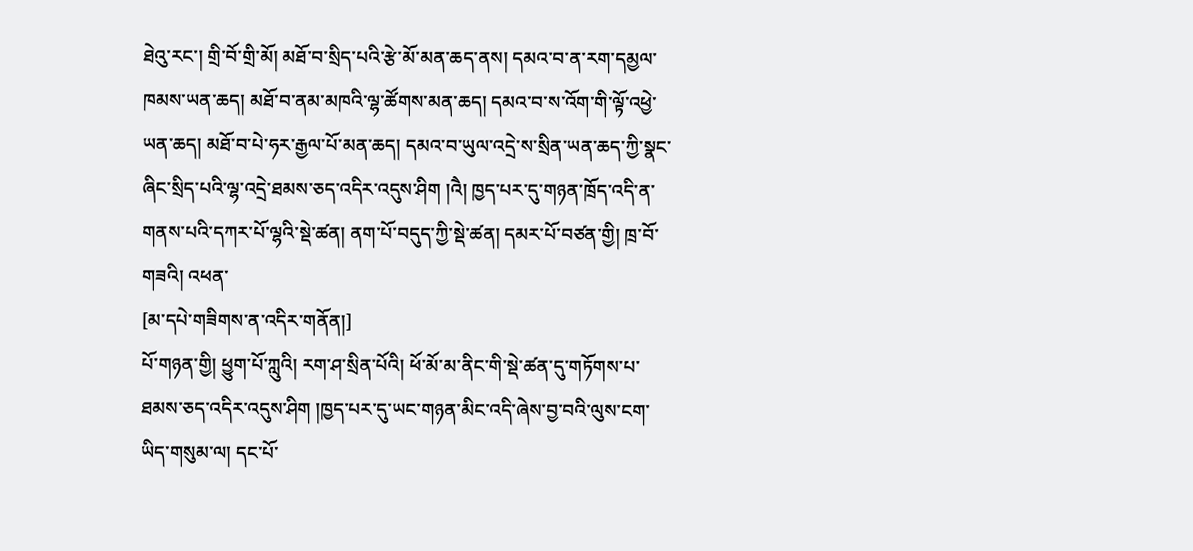ཐེའུ་རང་། གྲི་བོ་གྲི་མོ། མཐོ་བ་སྲིད་པའི་རྩེ་མོ་མན་ཆད་ནས། དམའ་བ་ན་རག་དམྱལ་ཁམས་ཡན་ཆད། མཐོ་བ་ནམ་མཁའི་ལྷ་ཚོགས་མན་ཆད། དམའ་བ་ས་འོག་གི་ལྟོ་འཕྱེ་ཡན་ཆད། མཐོ་བ་པེ་ཧར་རྒྱལ་པོ་མན་ཆད། དམའ་བ་ཡུལ་འདྲེ་ས་སྲིན་ཡན་ཆད་ཀྱི་སྣང་ཞིང་སྲིད་པའི་ལྷ་འདྲེ་ཐམས་ཅད་འདིར་འདུས་ཤིག །འཻ། ཁྱད་པར་དུ་གཉན་ཁྲོད་འདི་ན་གནས་པའི་དཀར་པོ་ལྷའི་སྡེ་ཚན། ནག་པོ་བདུད་ཀྱི་སྡེ་ཚན། དམར་པོ་བཙན་གྱི། ཁྲ་བོ་གཟའི། འཕན་
[མ་དཔེ་གཟིགས་ན་འདིར་གནོན།]
པོ་གཉན་གྱི། ཕྱུག་པོ་ཀླུའི། རག་ཤ་སྲིན་པོའི། ཕོ་མོ་མ་ནིང་གི་སྡེ་ཚན་དུ་གཏོགས་པ་ཐམས་ཅད་འདིར་འདུས་ཤིག །ཁྱད་པར་དུ་ཡང་གཉན་མིང་འདི་ཞེས་བྱ་བའི་ལུས་ངག་ཡིད་གསུམ་ལ། དང་པོ་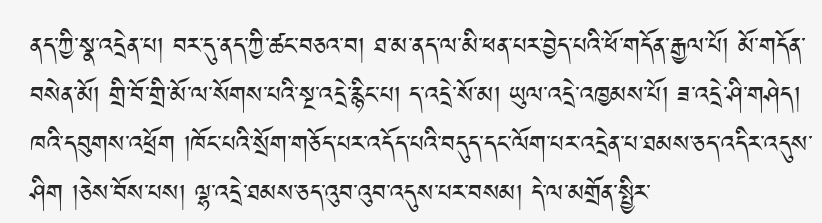ནད་ཀྱི་སྣ་འདྲེན་པ། བར་དུ་ནད་ཀྱི་ཚང་བཅའ་བ། ཐ་མ་ནད་ལ་མི་ཕན་པར་བྱེད་པའི་ཕོ་གདོན་རྒྱལ་པོ། མོ་གདོན་བསེན་མོ། གྲི་བོ་གྲི་མོ་ལ་སོགས་པའི་སྔ་འདྲེ་རྙིང་པ། ད་འདྲེ་སོ་མ། ཡུལ་འདྲེ་འཁྱམས་པོ། ཟ་འདྲེ་ཤི་གཤེད། ཁའི་དབུགས་འཕྲོག །ཁོང་པའི་སྲོག་གཅོད་པར་འདོད་པའི་བདུད་དང་ལོག་པར་འདྲེན་པ་ཐམས་ཅད་འདིར་འདུས་ཤིག །ཅེས་བོས་པས། ལྷ་འདྲེ་ཐམས་ཅད་འུབ་འུབ་འདུས་པར་བསམ། དེ་ལ་མགྲོན་སྤྱིར་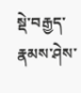སྡེ་བརྒྱད་རྣམས་ཤེས་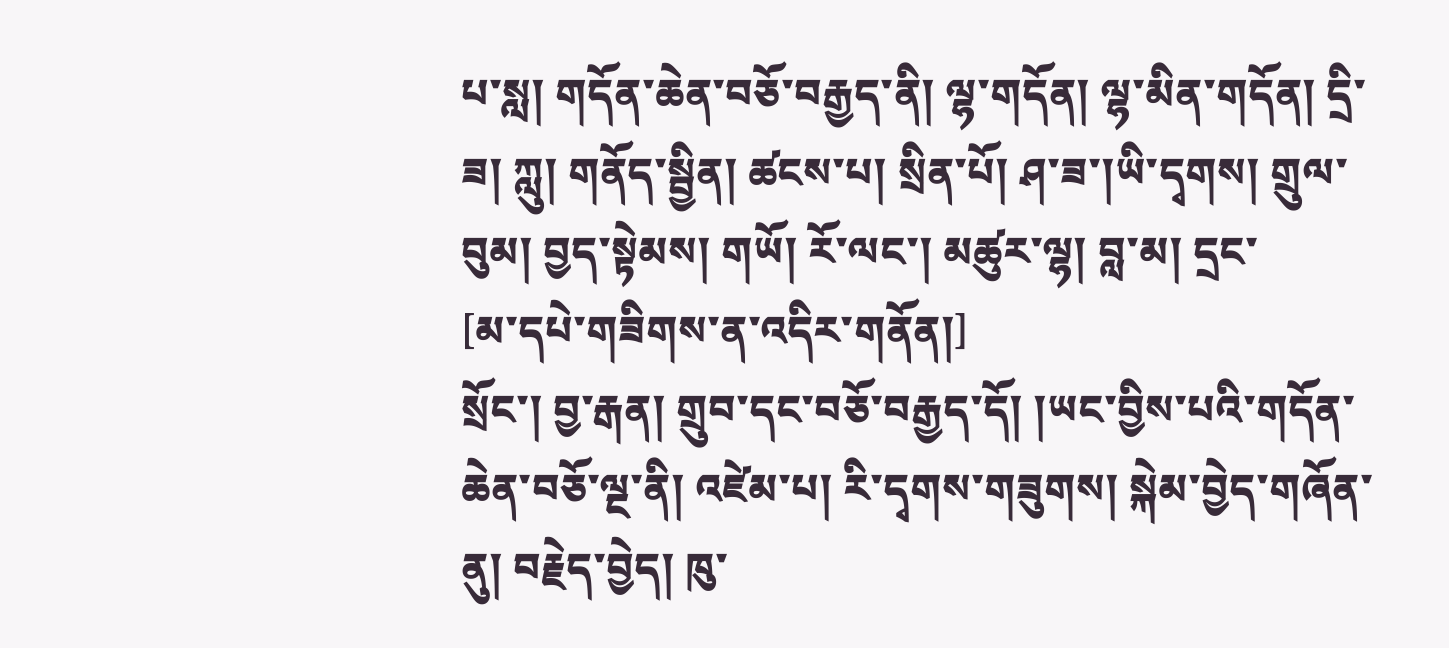པ་སླ། གདོན་ཆེན་བཅོ་བརྒྱད་ནི། ལྷ་གདོན། ལྷ་མིན་གདོན། དྲི་ཟ། ཀླུ། གནོད་སྦྱིན། ཚངས་པ། སྲིན་པོ། ཤ་ཟ་།ཡི་དྭགས། གྲུལ་བུམ། བྱད་སྟེམས། གཡོ། རོ་ལང་། མཚུར་ལྷ། བླ་མ། དྲང་
[མ་དཔེ་གཟིགས་ན་འདིར་གནོན།]
སྲོང་། བྱ་རྒན། གྲུབ་དང་བཅོ་བརྒྱད་དོ། །ཡང་བྱིས་པའི་གདོན་ཆེན་བཅོ་ལྔ་ནི། འཛེམ་པ། རི་དྭགས་གཟུགས། སྐེམ་བྱེད་གཞོན་ནུ། བརྗེད་བྱེད། ཁུ་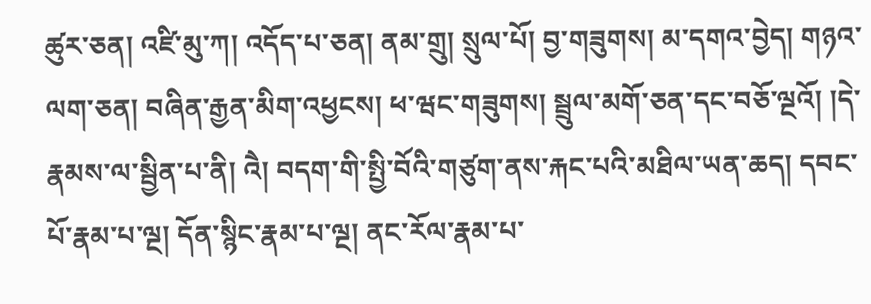ཚུར་ཅན། འཛི་མུ་ཀ། འདོད་པ་ཅན། ནམ་གྲུ། སྲུལ་པོ། བྱ་གཟུགས། མ་དགའ་བྱེད། གཉའ་ལག་ཅན། བཞིན་རྒྱན་མིག་འཕྱངས། ཕ་ཝང་གཟུགས། སྦྲུལ་མགོ་ཅན་དང་བཅོ་ལྔའོ། །དེ་རྣམས་ལ་སྦྱིན་པ་ནི། འཻ། བདག་གི་སྤྱི་བོའི་གཙུག་ནས་རྐང་པའི་མཐིལ་ཡན་ཆད། དབང་པོ་རྣམ་པ་ལྔ། དོན་སྙིང་རྣམ་པ་ལྔ། ནང་རོལ་རྣམ་པ་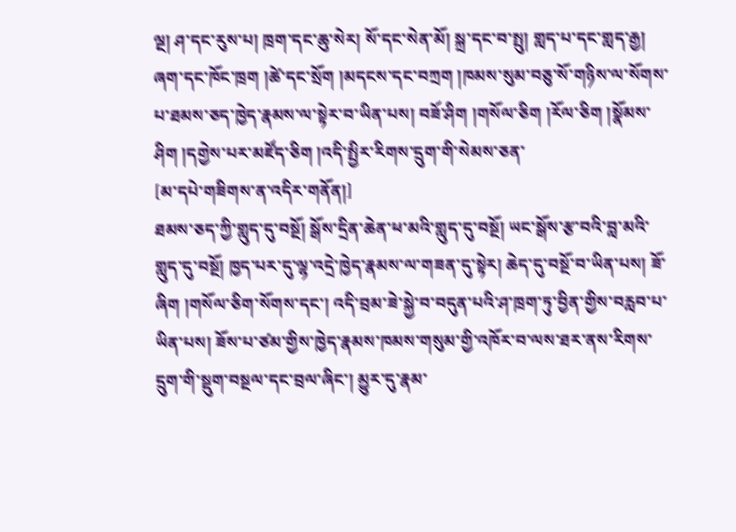ལྔ། ཤ་དང་རུས་པ། ཁྲག་དང་ཆུ་སེར། སོ་དང་སེན་མོ། སྐྲ་དང་བ་སྤུ། གླད་པ་དང་གླད་རྒྱ། ཞག་དང་ཁོང་ཁྲག །ཚེ་དང་སྲོག །མདངས་དང་བཀྲག །ཁམས་སུམ་བཅུ་སོ་གཉིས་ལ་སོགས་པ་ཐམས་ཅད་ཁྱེད་རྣམས་ལ་སྟེར་བ་ཡིན་པས། བཟོ་ཤིག །གསོལ་ཅིག །རོལ་ཅིག །སྣོམས་ཤིག །དགྱེས་པར་མཛོད་ཅིག །འདི་སྤྱིར་རིགས་དྲུག་གི་སེམས་ཅན་
[མ་དཔེ་གཟིགས་ན་འདིར་གནོན།]
ཐམས་ཅད་ཀྱི་གླུད་དུ་བསྔོ། སྒོས་དྲིན་ཆེན་ཕ་མའི་གླུད་དུ་བསྔོ། ཡང་སྒོས་རྩ་བའི་བླ་མའི་གླུད་དུ་བསྔོ། ཁྱད་པར་དུ་ལྷ་འདྲེ་ཁྱེད་རྣམས་ལ་གཟན་དུ་སྟེར། ཆེད་དུ་བསྔོ་བ་ཡིན་པས། ཟོ་ཞིག །གསོལ་ཅིག་སོགས་དང་། འདི་བྲམ་ཟེ་སྐྱེ་བ་བདུན་པའི་ཤ་ཁྲག་ཏུ་བྱིན་གྱིས་བརླབ་པ་ཡིན་པས། ཟོས་པ་ཙམ་གྱིས་ཁྱེད་རྣམས་ཁམས་གསུམ་གྱི་འཁོར་བ་ལས་ཐར་ནས་རིགས་དྲུག་གི་སྡུག་བསྔལ་དང་བྲལ་ཞིང་། མྱུར་དུ་རྣམ་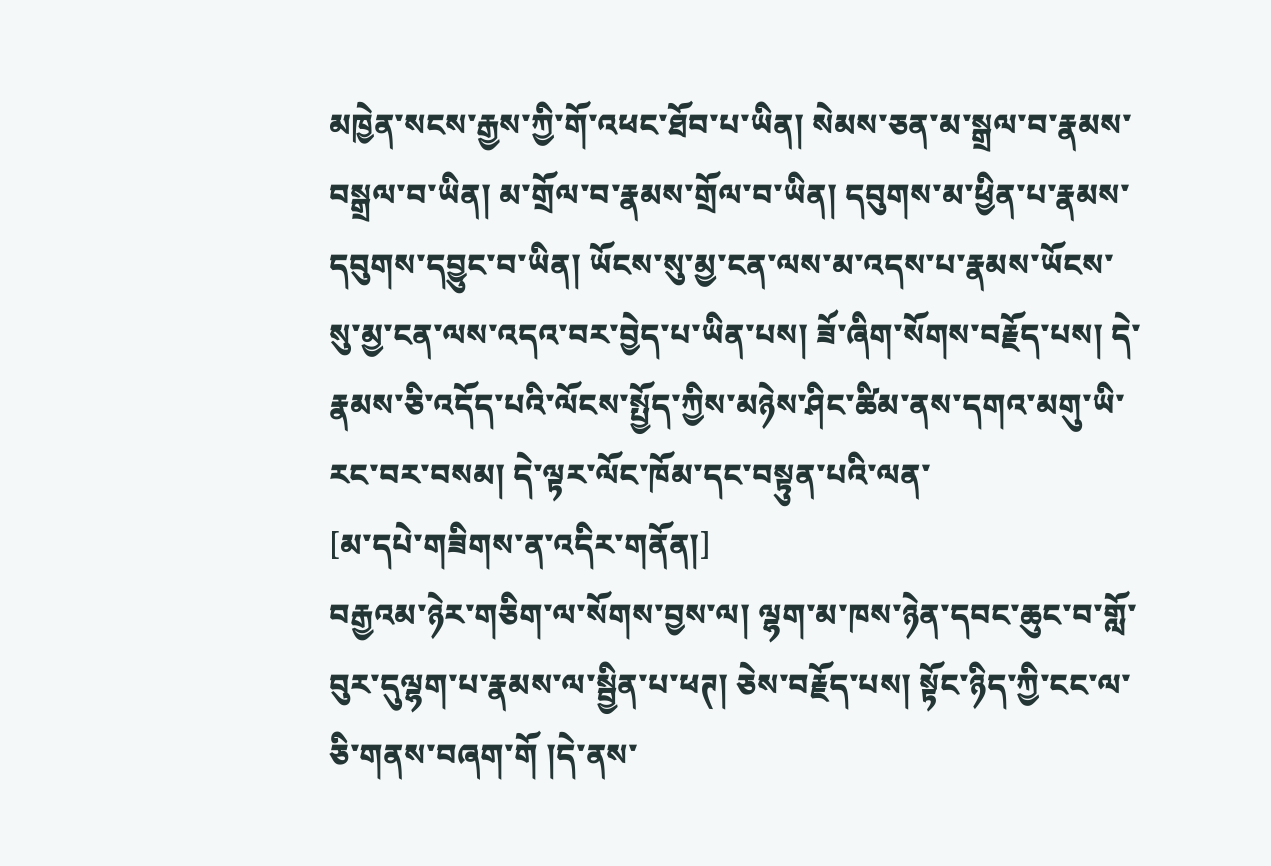མཁྱེན་སངས་རྒྱས་ཀྱི་གོ་འཕང་ཐོབ་པ་ཡིན། སེམས་ཅན་མ་སྒྲལ་བ་རྣམས་བསྒྲལ་བ་ཡིན། མ་གྲོལ་བ་རྣམས་གྲོལ་བ་ཡིན། དབུགས་མ་ཕྱིན་པ་རྣམས་དབུགས་དབྱུང་བ་ཡིན། ཡོངས་སུ་མྱ་ངན་ལས་མ་འདས་པ་རྣམས་ཡོངས་སུ་མྱ་ངན་ལས་འདའ་བར་བྱེད་པ་ཡིན་པས། ཟོ་ཞིག་སོགས་བརྗོད་པས། དེ་རྣམས་ཅི་འདོད་པའི་ལོངས་སྤྱོད་ཀྱིས་མཉེས་ཤིང་ཚིམ་ནས་དགའ་མགུ་ཡི་རང་བར་བསམ། དེ་ལྟར་ལོང་ཁོམ་དང་བསྟུན་པའི་ལན་
[མ་དཔེ་གཟིགས་ན་འདིར་གནོན།]
བརྒྱའམ་ཉེར་གཅིག་ལ་སོགས་བྱས་ལ། ལྷག་མ་ཁས་ཉེན་དབང་ཆུང་བ་གློ་བུར་དུལྷག་པ་རྣམས་ལ་སྦྱིན་པ་ཕཊ། ཅེས་བརྗོད་པས། སྟོང་ཉིད་ཀྱི་ངང་ལ་ཅི་གནས་བཞག་གོ །དེ་ནས་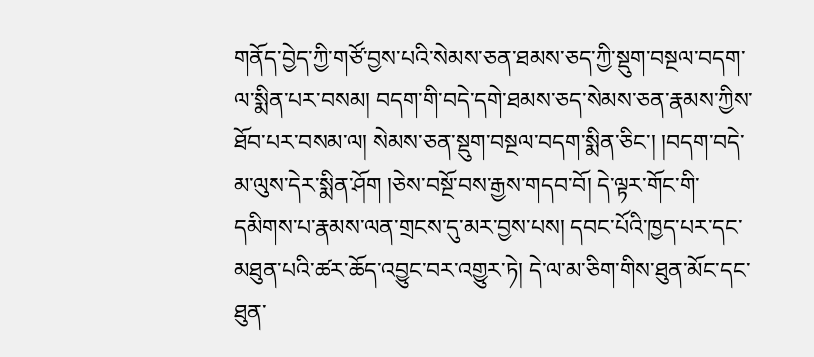གནོད་བྱེད་ཀྱི་གཙོ་བྱས་པའི་སེམས་ཅན་ཐམས་ཅད་ཀྱི་སྡུག་བསྔལ་བདག་ལ་སྨིན་པར་བསམ། བདག་གི་བདེ་དགེ་ཐམས་ཅད་སེམས་ཅན་རྣམས་ཀྱིས་ཐོབ་པར་བསམ་ལ། སེམས་ཅན་སྡུག་བསྔལ་བདག་སྨིན་ཅིང་། །བདག་བདེ་མ་ལུས་དེར་སྨིན་ཤོག །ཅེས་བསྔོ་བས་རྒྱས་གདབ་བོ། དེ་ལྟར་གོང་གི་དམིགས་པ་རྣམས་ལན་གྲངས་དུ་མར་བྱས་པས། དབང་པོའི་ཁྱད་པར་དང་མཐུན་པའི་ཚར་ཆོད་འབྱུང་བར་འགྱུར་ཏེ། དེ་ལ་མ་ཅིག་གིས་ཐུན་མོང་དང་ཐུན་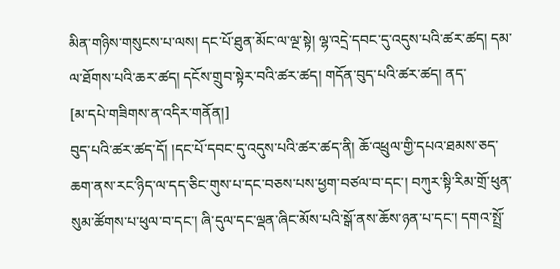མིན་གཉིས་གསུངས་པ་ལས། དང་པོ་ཐུན་མོང་ལ་ལྔ་སྟེ། ལྷ་འདྲེ་དབང་དུ་འདུས་པའི་ཚར་ཚད། དམ་ལ་ཐོགས་པའི་ཆར་ཚད། དངོས་གྲུབ་སྟེར་བའི་ཚར་ཚད། གདོན་བུད་པའི་ཚར་ཚད། ནད་
[མ་དཔེ་གཟིགས་ན་འདིར་གནོན།]
བུད་པའི་ཚར་ཚད་དོ། །དང་པོ་དབང་དུ་འདུས་པའི་ཚར་ཚད་ནི། ཆོ་འཕྲུལ་གྱི་དཔའ་ཐམས་ཅད་ཆག་ནས་རང་ཉིད་ལ་དད་ཅིང་གུས་པ་དང་བཅས་པས་ཕྱག་བཙལ་བ་དང་། བཀུར་སྟི་རིམ་གྲོ་ཕུན་སུམ་ཚོགས་པ་ཕུལ་བ་དང་། ཞི་དུལ་དང་ལྡན་ཞིང་མོས་པའི་སྒོ་ནས་ཆོས་ཉན་པ་དང་། དགའ་སྤྲོ་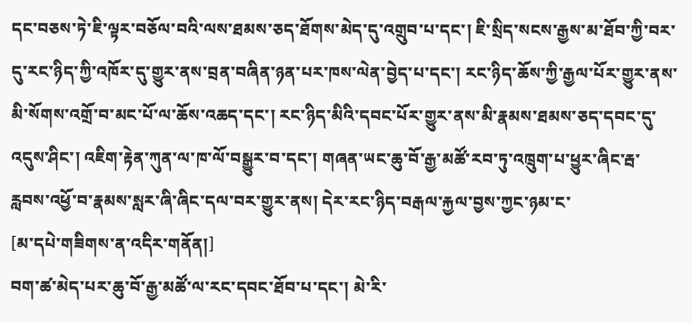དང་བཅས་ཏེ་ཇི་ལྟར་བཅོལ་བའི་ལས་ཐམས་ཅད་ཐོགས་མེད་དུ་འགྲུབ་པ་དང་། ཇི་སྲིད་སངས་རྒྱས་མ་ཐོབ་ཀྱི་བར་དུ་རང་ཉིད་ཀྱི་འཁོར་དུ་གྱུར་ནས་བྲན་བཞིན་ཉན་པར་ཁས་ལེན་བྱེད་པ་དང་། རང་ཉིད་ཆོས་ཀྱི་རྒྱལ་པོར་གྱུར་ནས་མི་སོགས་འགྲོ་བ་མང་པོ་ལ་ཆོས་འཆད་དང་། རང་ཉིད་མིའི་དབང་པོར་གྱུར་ནས་མི་རྣམས་ཐམས་ཅད་དབང་དུ་འདུས་ཤིང་། འཇིག་རྟེན་ཀུན་ལ་ཁ་ལོ་བསྒྱུར་བ་དང་། གཞན་ཡང་ཆུ་བོ་རྒྱ་མཚོ་རབ་ཏུ་འཁྲུག་པ་ཕྱུར་ཞིང་རྦ་རླབས་འཕྱོ་བ་རྣམས་སླར་ཞི་ཞིང་དལ་བར་གྱུར་ནས། དེར་རང་ཉིད་བརྒལ་རྐྱལ་བྱས་ཀྱང་ཉམ་ང་
[མ་དཔེ་གཟིགས་ན་འདིར་གནོན།]
བག་ཚ་མེད་པར་ཆུ་བོ་རྒྱ་མཚོ་ལ་རང་དབང་ཐོབ་པ་དང་། མེ་རི་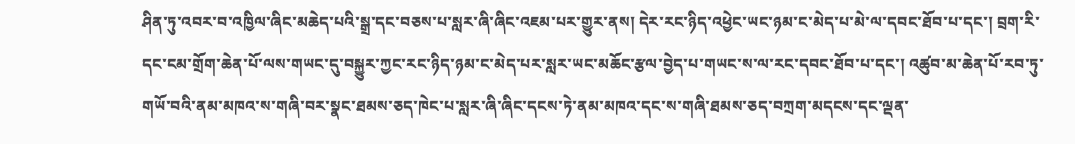ཤིན་ཏུ་འབར་བ་འཁྱིལ་ཞིང་མཆེད་པའི་སྒྲ་དང་བཅས་པ་སླར་ཞི་ཞིང་འཇམ་པར་གྱུར་ནས། དེར་རང་ཉིད་འཕྱེང་ཡང་ཉམ་ང་མེད་པ་མེ་ལ་དབང་ཐོབ་པ་དང་། བྲག་རི་དང་ངམ་གྲོག་ཆེན་པོ་ལས་གཡང་དུ་བསྐྱུར་ཀྱང་རང་ཉིད་ཉམ་ང་མེད་པར་སླར་ཡང་མཆོང་རྩལ་བྱེད་པ་གཡང་ས་ལ་རང་དབང་ཐོབ་པ་དང་། འཚུབ་མ་ཆེན་པོ་རབ་ཏུ་གཡོ་བའི་ནམ་མཁའ་ས་གཞི་བར་སྣང་ཐམས་ཅད་ཁེང་པ་སླར་ཞི་ཞིང་དངས་ཏེ་ནམ་མཁའ་དང་ས་གཞི་ཐམས་ཅད་བཀྲག་མདངས་དང་ལྡན་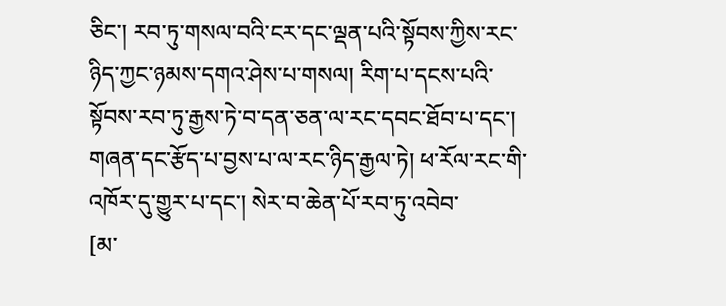ཅིང་། རབ་ཏུ་གསལ་བའི་ངར་དང་ལྡན་པའི་སྟོབས་ཀྱིས་རང་ཉིད་ཀྱང་ཉམས་དགའ་ཤེས་པ་གསལ། རིག་པ་དངས་པའི་སྟོབས་རབ་ཏུ་རྒྱས་ཏེ་བ་དན་ཅན་ལ་རང་དབང་ཐོབ་པ་དང་། གཞན་དང་རྩོད་པ་བྱས་པ་ལ་རང་ཉིད་རྒྱལ་ཏེ། ཕ་རོལ་རང་གི་འཁོར་དུ་གྱུར་པ་དང་། སེར་བ་ཆེན་པོ་རབ་ཏུ་འབེབ་
[མ་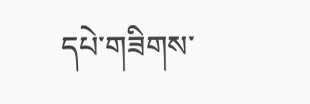དཔེ་གཟིགས་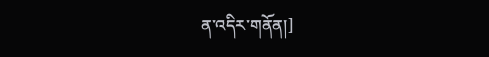ན་འདིར་གནོན།]